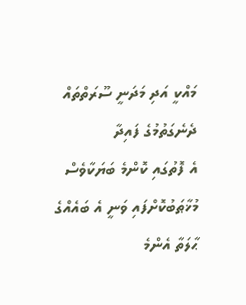މައްކީ އަދި މަދަނީ ސޫރަތްތައް ދެނެގަތުމުގެ ފައިދާ
އެ ފޮތުގައި ކޮންމެ ބަޔަކާވެސް މުޚާޠަބުކޮށްފައި ވަނީ އެ ބައެއްގެ ޙާލަތާ އެންމެ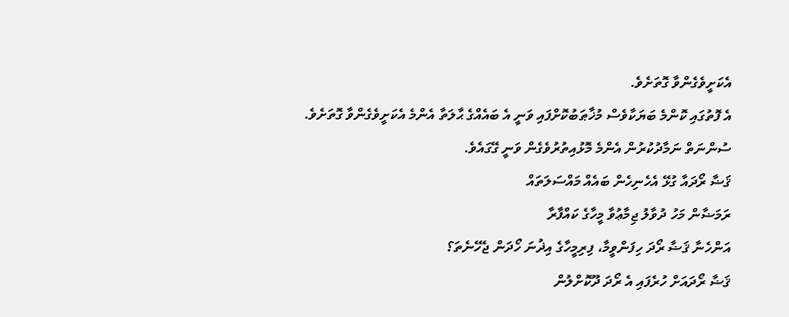އެކަށީވެގެންވާ ގޮތަށެވެ.
އެ ފޮތުގައި ކޮންމެ ބަޔަކާވެސް މުޚާޠަބުކޮށްފައި ވަނީ އެ ބައެއްގެ ޙާލަތާ އެންމެ އެކަށީވެގެންވާ ގޮތަށެވެ.
ސުންނަތް ނަމާދުކުރުން އެންމެ މޮޅުއިތުރުވެގެން ވަނީ ގޭގައެވެ.
ޤަޟާ ރޯދައާ ގުޅޭ އެހެނިހެން ބައެއް މައްސަލަތައް
ރަމަޟާން މަހު ދުވާލު ޖިމާޢުވާ މީހާގެ ކައްފާރާ
އަންހެނާ ޤަޟާ ރޯދަ ހިފަންވީމާ، ފިރިމީހާގެ އިޛުނަ ހޯދަން ޖެހޭނެތަ؟
ޤަޟާ ރޯދައަށް ހުރެފައި އެ ރޯދަ ދޫކޮށްލުން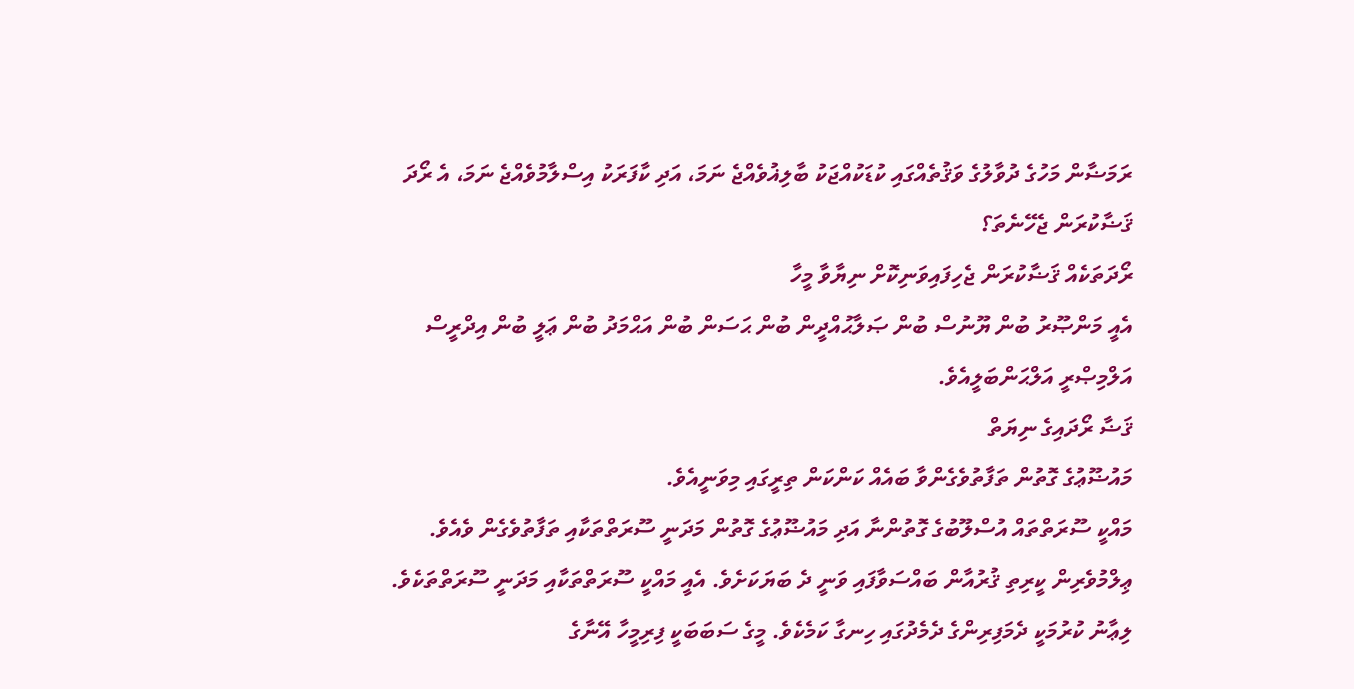ރަމަޟާން މަހުގެ ދުވާލުގެ ވަޤުތެއްގައި ކުޑަކުއްޖަކު ބާލިޣުވެއްޖެ ނަމަ، އަދި ކާފަރަކު އިސްލާމުވެއްޖެ ނަމަ، އެ ރޯދަ ޤަޟާކުރަން ޖެހޭނެތަ؟
ރޯދަތަކެއް ޤަޟާކުރަން ޖެހިފައިވަނިކޮށް ނިޔާވާ މީހާ
އެއީ މަންޞޫރު ބުން ޔޫނުސް ބުން ޞަލާޙުއްދީން ބުން ޙަސަން ބުން އަޙްމަދު ބުން ޢަލީ ބުން އިދްރީސް އަލްމިޞްރީ އަލްޙަންބަލީއެވެ.
ޤަޟާ ރޯދައިގެ ނިޔަތް
މައުޟޫޢުގެ ގޮތުން ތަފާތުވެގެންވާ ބައެއް ކަންކަން ތިރީގައި މިވަނީއެވެ.
މައްކީ ސޫރަތްތައް އުސްލޫބުގެ ގޮތުންނާ އަދި މައުޟޫޢުގެ ގޮތުން މަދަނީ ސޫރަތްތަކާއި ތަފާތުވެގެން ވެއެވެ.
ޢިލްމުވެރިން ކީރިތި ޤުރުއާން ބައްސަވާފައި ވަނީ ދެ ބަޔަކަށެވެ. އެއީ މައްކީ ސޫރަތްތަކާއި މަދަނީ ސޫރަތްތަކެވެ.
ލިޢާނު ކުރުމަކީ ދެމަފިރިންގެ ދެމެދުގައި ހިނގާ ކަމެކެވެ. މީގެ ސަބަބަކީ ފިރިމީހާ އޭނާގެ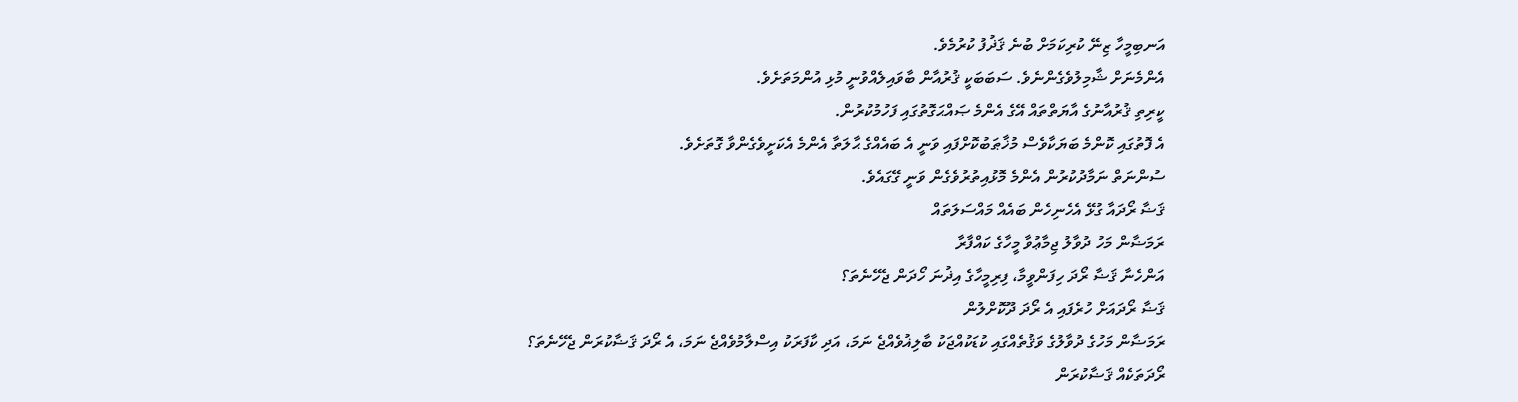އަނބިމީހާ ޒިނޭ ކުރިކަމަށް ބުނެ ޤަޛުފު ކުރުމެވެ.
އެންމެނަށް ޝާމިލުވެގެންނެވެ. ސަބަބަކީ ޤުރުއާން ބާވައިލެއްވުނީ މުޅި އުންމަތަށެވެ.
ކީރިތި ޤުރުއާނުގެ އާޔަތްތައް އޭގެ އެންމެ ޞައްޙަގޮތުގައި ފަހުމުކުރުން.
އެ ފޮތުގައި ކޮންމެ ބަޔަކާވެސް މުޚާޠަބުކޮށްފައި ވަނީ އެ ބައެއްގެ ޙާލަތާ އެންމެ އެކަށީވެގެންވާ ގޮތަށެވެ.
ސުންނަތް ނަމާދުކުރުން އެންމެ މޮޅުއިތުރުވެގެން ވަނީ ގޭގައެވެ.
ޤަޟާ ރޯދައާ ގުޅޭ އެހެނިހެން ބައެއް މައްސަލަތައް
ރަމަޟާން މަހު ދުވާލު ޖިމާޢުވާ މީހާގެ ކައްފާރާ
އަންހެނާ ޤަޟާ ރޯދަ ހިފަންވީމާ، ފިރިމީހާގެ އިޛުނަ ހޯދަން ޖެހޭނެތަ؟
ޤަޟާ ރޯދައަށް ހުރެފައި އެ ރޯދަ ދޫކޮށްލުން
ރަމަޟާން މަހުގެ ދުވާލުގެ ވަޤުތެއްގައި ކުޑަކުއްޖަކު ބާލިޣުވެއްޖެ ނަމަ، އަދި ކާފަރަކު އިސްލާމުވެއްޖެ ނަމަ، އެ ރޯދަ ޤަޟާކުރަން ޖެހޭނެތަ؟
ރޯދަތަކެއް ޤަޟާކުރަން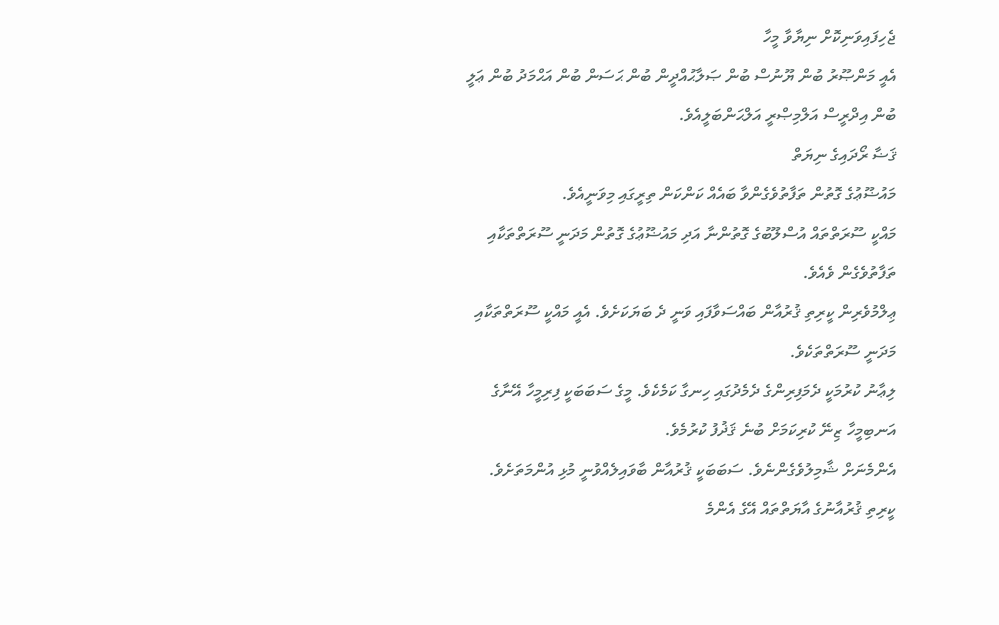ޖެހިފައިވަނިކޮށް ނިޔާވާ މީހާ
އެއީ މަންޞޫރު ބުން ޔޫނުސް ބުން ޞަލާޙުއްދީން ބުން ޙަސަން ބުން އަޙްމަދު ބުން ޢަލީ ބުން އިދްރީސް އަލްމިޞްރީ އަލްޙަންބަލީއެވެ.
ޤަޟާ ރޯދައިގެ ނިޔަތް
މައުޟޫޢުގެ ގޮތުން ތަފާތުވެގެންވާ ބައެއް ކަންކަން ތިރީގައި މިވަނީއެވެ.
މައްކީ ސޫރަތްތައް އުސްލޫބުގެ ގޮތުންނާ އަދި މައުޟޫޢުގެ ގޮތުން މަދަނީ ސޫރަތްތަކާއި ތަފާތުވެގެން ވެއެވެ.
ޢިލްމުވެރިން ކީރިތި ޤުރުއާން ބައްސަވާފައި ވަނީ ދެ ބަޔަކަށެވެ. އެއީ މައްކީ ސޫރަތްތަކާއި މަދަނީ ސޫރަތްތަކެވެ.
ލިޢާނު ކުރުމަކީ ދެމަފިރިންގެ ދެމެދުގައި ހިނގާ ކަމެކެވެ. މީގެ ސަބަބަކީ ފިރިމީހާ އޭނާގެ އަނބިމީހާ ޒިނޭ ކުރިކަމަށް ބުނެ ޤަޛުފު ކުރުމެވެ.
އެންމެނަށް ޝާމިލުވެގެންނެވެ. ސަބަބަކީ ޤުރުއާން ބާވައިލެއްވުނީ މުޅި އުންމަތަށެވެ.
ކީރިތި ޤުރުއާނުގެ އާޔަތްތައް އޭގެ އެންމެ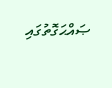ޞައްޙަގޮތުގައި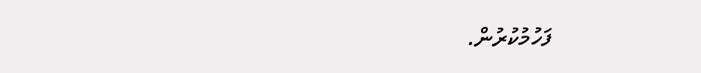ފަހުމުކުރުން.